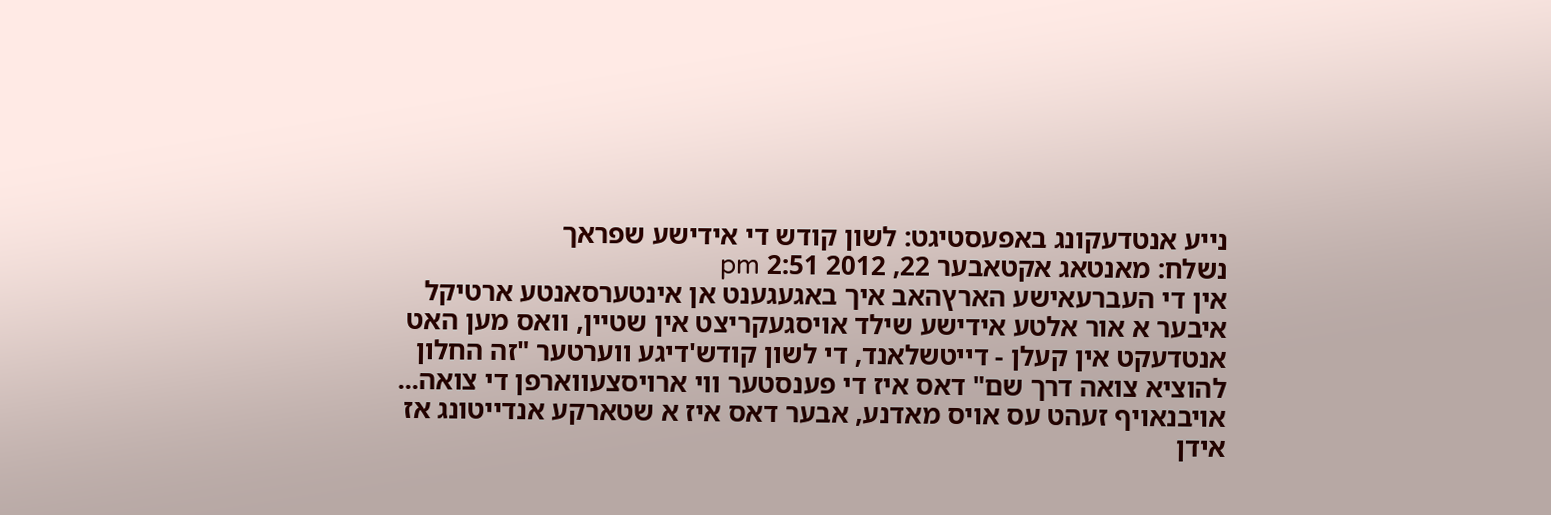נייע אנטדעקונג באפעסטיגט: לשון קודש די אידישע שפראך
נשלח: מאנטאג אקטאבער 22, 2012 2:51 pm
אין די העברעאישע הארץהאב איך באגעגענט אן אינטערסאנטע ארטיקל איבער א אור אלטע אידישע שילד אויסגעקריצט אין שטיין, וואס מען האט אנטדעקט אין קעלן - דייטשלאנד, די לשון קודש'דיגע ווערטער "זה החלון להוציא צואה דרך שם" דאס איז די פענסטער ווי ארויסצעווארפן די צואה...
אויבנאויף זעהט עס אויס מאדנע, אבער דאס איז א שטארקע אנדייטונג אז אידן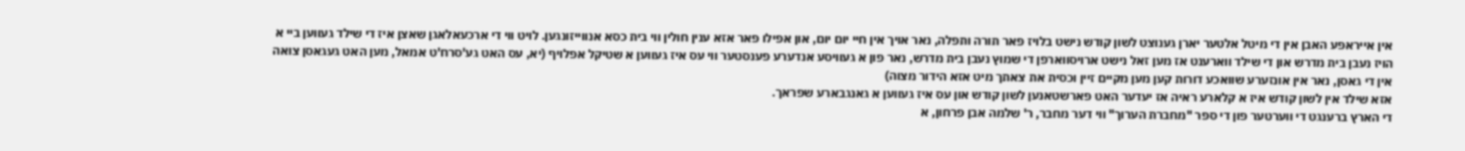אין אייראפע האבן אין די מיטל אלטער יארן גענוצט לשון קודש נישט בלויז פאר תורה ותפלה, נאר אויך אין חיי יום יום, און אפילו פאר אזא ענין חולין ווי בית כסא אנווייזונגען. לויט ווי די ארכעאלאגן שאצן איז די שילד געווען ביי א הויז נעבן בית מדרש און די שילד ווארענט אז מען זאל נישט ארויסווארפן די שמוץ נעבן בית מדרש, נאר פון א געוויסע אנדערע פענסטער ווי עס איז געווען א שטיקל אפלויף (יא, עס האט גע'סרח'ט אמאל, מען האט געגאסן צואה אין די גאסן, נאר אין אונזערע שוואכע דורות קען מען מקיים זיין וכסית את צאתך מיט אזא הידור מצוה)
אזא שילד אין לשון קודש איז א קלארע ראיה אז יעדער האט פארשטאנען לשון קודש און עס איז געווען א גאנגבארע שפראך.
די הארץ ברענגט די ווערטער פון די ספר "מחברת הערוך" ווי דער מחבר, ר' שלמה אבן פרחון, א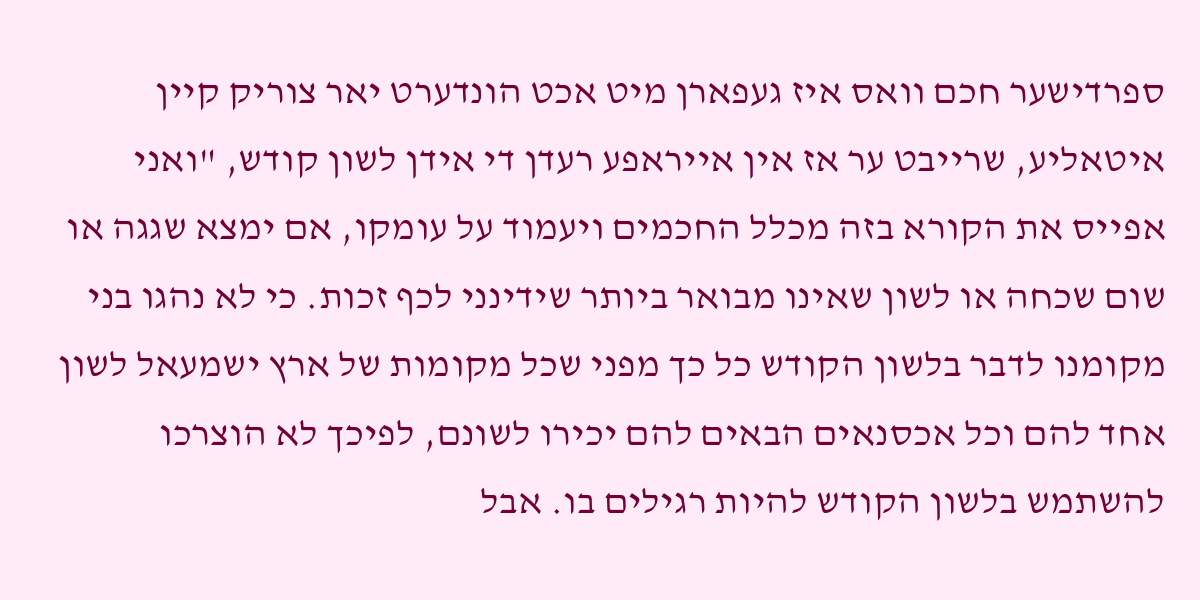ספרדישער חכם וואס איז געפארן מיט אכט הונדערט יאר צוריק קיין איטאליע, שרייבט ער אז אין אייראפע רעדן די אידן לשון קודש, "ואני אפייס את הקורא בזה מכלל החכמים ויעמוד על עומקו, אם ימצא שגגה או שום שכחה או לשון שאינו מבואר ביותר שידינני לכף זכות. כי לא נהגו בני מקומנו לדבר בלשון הקודש כל כך מפני שכל מקומות של ארץ ישמעאל לשון אחד להם וכל אכסנאים הבאים להם יכירו לשונם, לפיכך לא הוצרכו להשתמש בלשון הקודש להיות רגילים בו. אבל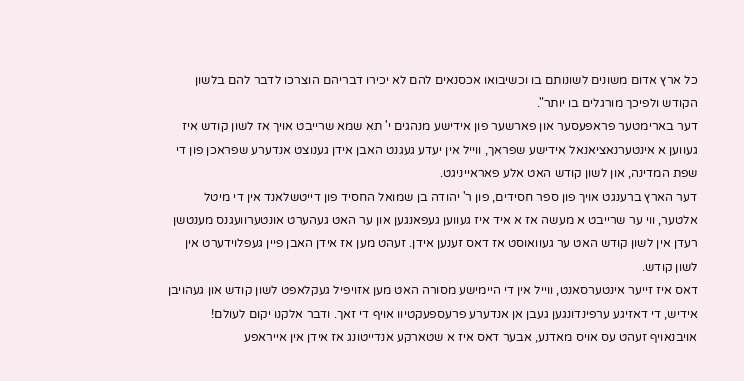כל ארץ אדום משונים לשונותם בו וכשיבואו אכסנאים להם לא יכירו דבריהם הוצרכו לדבר להם בלשון הקודש ולפיכך מורגלים בו יותר".
דער בארימטער פראפעסער און פארשער פון אידישע מנהגים י' תא שמא שרייבט אויך אז לשון קודש איז געווען א אינטערנאציאנאל אידישע שפראך, ווייל אין יעדע געגנט האבן אידן גענוצט אנדערע שפראכן פון די שפת המדינה, און לשון קודש האט אלע פאראייניגט.
דער הארץ ברענגט אויך פון ספר חסידים, פון ר' יהודה בן שמואל החסיד פון דייטשלאנד אין די מיטל אלטער, ווי ער שרייבט א מעשה אז א איד איז געווען געפאנגען און ער האט געהערט אונטערוועגנס מענטשן רעדן אין לשון קודש האט ער געוואוסט אז דאס זענען אידן. זעהט מען אז אידן האבן פיין געפלוידערט אין לשון קודש.
דאס איז זייער אינטערסאנט, ווייל אין די היימישע מסורה האט מען אזויפיל געקלאפט לשון קודש און געהויבן אידיש, די דאזיגע ערפינדונגען געבן אן אנדערע פרעספעקטיוו אויף די זאך. ודבר אלקנו יקום לעולם!
אויבנאויף זעהט עס אויס מאדנע, אבער דאס איז א שטארקע אנדייטונג אז אידן אין אייראפע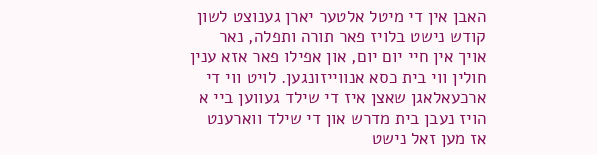האבן אין די מיטל אלטער יארן גענוצט לשון קודש נישט בלויז פאר תורה ותפלה, נאר אויך אין חיי יום יום, און אפילו פאר אזא ענין חולין ווי בית כסא אנווייזונגען. לויט ווי די ארכעאלאגן שאצן איז די שילד געווען ביי א הויז נעבן בית מדרש און די שילד ווארענט אז מען זאל נישט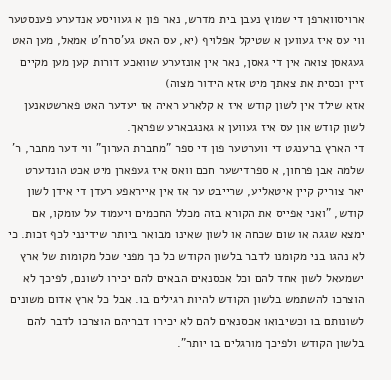ארויסווארפן די שמוץ נעבן בית מדרש, נאר פון א געוויסע אנדערע פענסטער ווי עס איז געווען א שטיקל אפלויף (יא, עס האט גע'סרח'ט אמאל, מען האט געגאסן צואה אין די גאסן, נאר אין אונזערע שוואכע דורות קען מען מקיים זיין וכסית את צאתך מיט אזא הידור מצוה)
אזא שילד אין לשון קודש איז א קלארע ראיה אז יעדער האט פארשטאנען לשון קודש און עס איז געווען א גאנגבארע שפראך.
די הארץ ברענגט די ווערטער פון די ספר "מחברת הערוך" ווי דער מחבר, ר' שלמה אבן פרחון, א ספרדישער חכם וואס איז געפארן מיט אכט הונדערט יאר צוריק קיין איטאליע, שרייבט ער אז אין אייראפע רעדן די אידן לשון קודש, "ואני אפייס את הקורא בזה מכלל החכמים ויעמוד על עומקו, אם ימצא שגגה או שום שכחה או לשון שאינו מבואר ביותר שידינני לכף זכות. כי לא נהגו בני מקומנו לדבר בלשון הקודש כל כך מפני שכל מקומות של ארץ ישמעאל לשון אחד להם וכל אכסנאים הבאים להם יכירו לשונם, לפיכך לא הוצרכו להשתמש בלשון הקודש להיות רגילים בו. אבל כל ארץ אדום משונים לשונותם בו וכשיבואו אכסנאים להם לא יכירו דבריהם הוצרכו לדבר להם בלשון הקודש ולפיכך מורגלים בו יותר".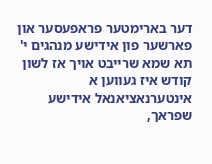דער בארימטער פראפעסער און פארשער פון אידישע מנהגים י' תא שמא שרייבט אויך אז לשון קודש איז געווען א אינטערנאציאנאל אידישע שפראך,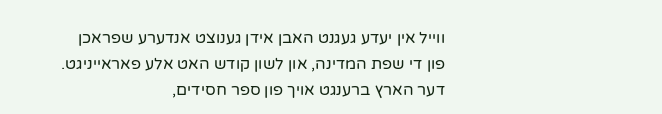ווייל אין יעדע געגנט האבן אידן גענוצט אנדערע שפראכן פון די שפת המדינה, און לשון קודש האט אלע פאראייניגט.
דער הארץ ברענגט אויך פון ספר חסידים,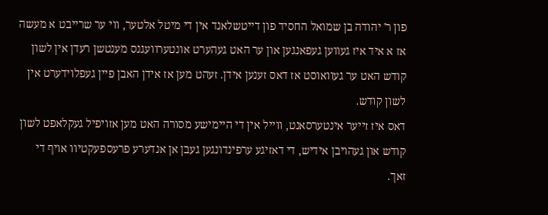פון ר' יהודה בן שמואל החסיד פון דייטשלאנד אין די מיטל אלטער, ווי ער שרייבט א מעשה אז א איד איז געווען געפאנגען און ער האט געהערט אונטערוועגנס מענטשן רעדן אין לשון קודש האט ער געוואוסט אז דאס זענען אידן. זעהט מען אז אידן האבן פיין געפלוידערט אין לשון קודש.
דאס איז זייער אינטערסאנט, ווייל אין די היימישע מסורה האט מען אזויפיל געקלאפט לשון קודש און געהויבן אידיש, די דאזיגע ערפינדונגען געבן אן אנדערע פרעספעקטיוו אויף די זאך.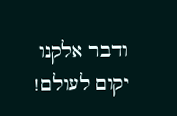ודבר אלקנו יקום לעולם!